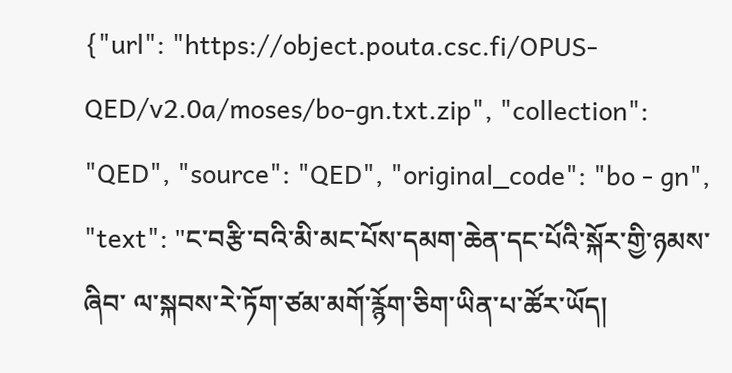{"url": "https://object.pouta.csc.fi/OPUS-QED/v2.0a/moses/bo-gn.txt.zip", "collection": "QED", "source": "QED", "original_code": "bo - gn", "text": "ང་བརྩི་བའི་མི་མང་པོས་དམག་ཆེན་དང་པོའི་སྐོར་གྱི་ཉམས་ཞིབ་ ལ་སྐབས་རེ་ཏོག་ཙམ་མགོ་རྙོག་ཅིག་ཡིན་པ་ཚོར་ཡོད།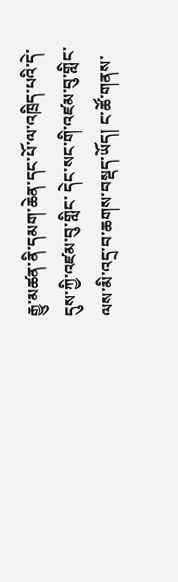རྒྱུ་མཚན་ནི་དམག་ཆེན་དང་པོ་ལ་འཁྲིད་པའི་དེ་དུས་ཀྱི་འཛམ་བུ་གླིང་ དེང་སང་གི་འཛམ་བུ་གླིང་ལས་མི་འདྲ་བ་ཆགས་བསྡད་ཡོད། ང་ཚོ་གནས་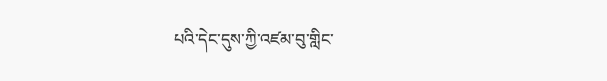པའི་དེང་དུས་ཀྱི་འཛམ་བུ་གླིང་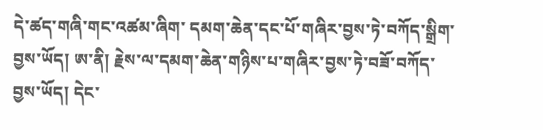དེ་ཚད་གཞི་གང་འཚམ་ཞིག་ དམག་ཆེན་དང་པོ་གཞིར་བྱས་ཏེ་བཀོད་སྒྲིག་བྱས་ཡོད། ཨ་ནི། རྗེས་ལ་དམག་ཆེན་གཉིས་པ་གཞིར་བྱས་ཏེ་བཟོ་བཀོད་བྱས་ཡོད། དེང་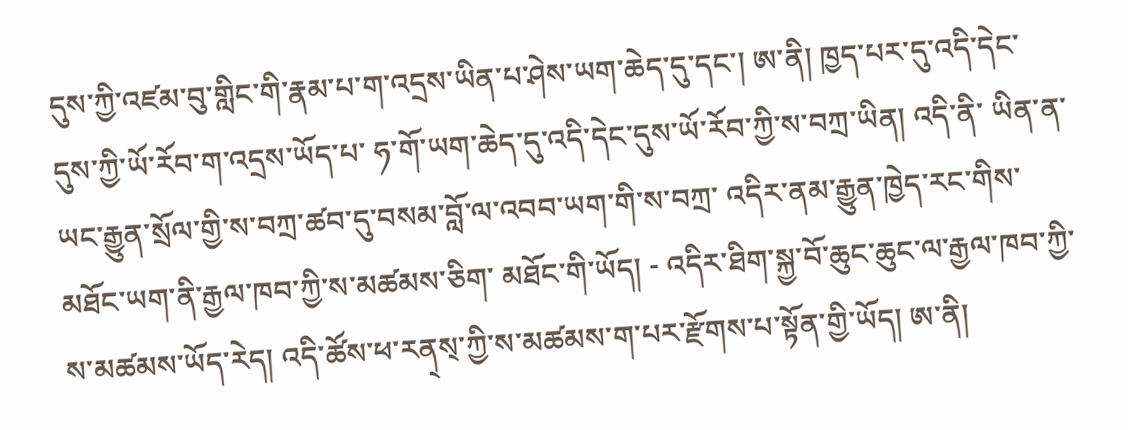དུས་ཀྱི་འཛམ་བུ་གླིང་གི་རྣམ་པ་ག་འདྲས་ཡིན་པ་ཤེས་ཡག་ཆེད་དུ་དང་། ཨ་ནི། ཁྱད་པར་དུ་འདི་དེང་དུས་ཀྱི་ཡོ་རོབ་ག་འདྲས་ཡོད་པ་ ཧ་གོ་ཡག་ཆེད་དུ་འདི་དེང་དུས་ཡོ་རོབ་ཀྱི་ས་བཀྲ་ཡིན། འདི་ནི་ ཡིན་ན་ཡང་རྒྱུན་སྲོལ་གྱི་ས་བཀྲ་ཚབ་དུ་བསམ་བློ་ལ་འབབ་ཡག་གི་ས་བཀྲ་ འདིར་ནམ་རྒྱུན་ཁྱེད་རང་གིས་མཐོང་ཡག་ནི་རྒྱལ་ཁབ་ཀྱི་ས་མཚམས་ཅིག་ མཐོང་གི་ཡོད། - འདིར་ཐིག་སྐྱ་བོ་ཆུང་ཆུང་ལ་རྒྱལ་ཁབ་ཀྱི་ས་མཚམས་ཡོད་རེད། འདི་ཚོས་ཕ་རན྄ས྄་ཀྱི་ས་མཚམས་ག་པར་རྫོགས་པ་སྟོན་གྱི་ཡོད། ཨ་ནི།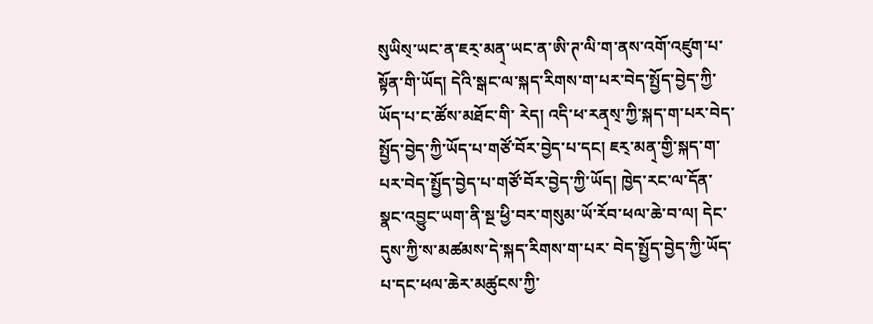སུཡིས྄་ཡང་ན་ཇར྄་མན྄་ཡང་ན་ཨི་ཊ་ལི་ག་ནས་འགོ་འཛུག་པ་སྟོན་གི་ཡོད། དེའི་སྒང་ལ་སྐད་རིགས་ག་པར་བེད་སྤྱོད་བྱེད་ཀྱི་ཡོད་པ་ང་ཚོས་མཐོང་གི་ རེད། འདི་ཕ་རན྄ས྄་ཀྱི་སྐད་ག་པར་བེད་སྤྱོད་བྱེད་ཀྱི་ཡོད་པ་གཙོ་བོར་བྱེད་པ་དང། ཇར྄་མན྄་གྱི་སྐད་ག་པར་བེད་སྤྱོད་བྱེད་པ་གཙོ་བོར་བྱེད་ཀྱི་ཡོད། ཁྱེད་རང་ལ་དོན་སྣང་འབྱུང་ཡག་ནི་སྔ་ཕྱི་བར་གསུམ་ཡོ་རོབ་ཕལ་ཆེ་བ་ལ། དེང་དུས་ཀྱི་ས་མཚམས་དེ་སྐད་རིགས་ག་པར་ བེད་སྤྱོད་བྱེད་ཀྱི་ཡོད་པ་དང་ཕལ་ཆེར་མཚུངས་ཀྱི་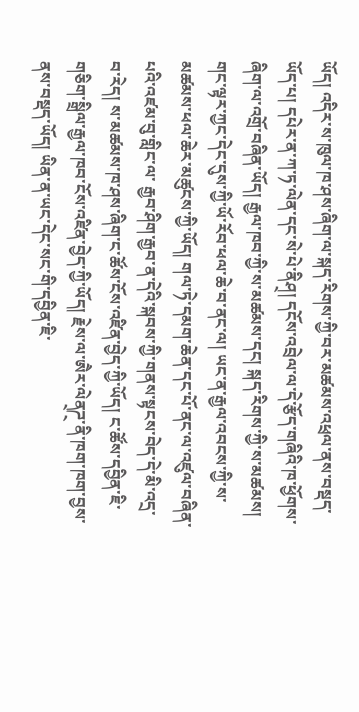ཡོད། འདིར་ས་ཁུལ་ཁ་ཤས་ཞིག་ལ་སྐད་རིགས་ཀྱི་བར་མཚམས་འཕྲལ་ནས་བསྡད་ ཡོད་པ། དཔེར་ན་ཀ་ཏ་ལེན་དང་སེ་པེ་ནིཤ྄། དངོས་འབྲེལ་ལ་དེ་རྩོད་གཞིའི་ཁ་ཕྱོགས་ཞིག་ལ་འགྲོ་བཞིན་ཡོད། རྒྱལ་ཁབ་ཀྱི་ས་མཚམས་དང། སྐད་རིགས་ཀྱི་ས་མཚམས། གང་ལྟར་ཀྱང་དེང་དུས་ཀྱི་ཡོ་རོབ་ཕལ་ཆེ་བ་ནང་ལ། ཡང་ན་རྒྱལ་འབངས་ཀྱི་ས་མཚམས་ཕལ་ཆེར་མཚུངས་ཀྱི་ཡོད། གལ་ཏེ་དམག་ཆེན་དང་པོ་ནང་ལ་འཛུལ་བཞིན་པའི་འཛམ་བུ་གླིང་ལ་ རྒྱབ་ཤིག་རྒྱབ་ན་དེའི་སྐབས་ཀྱི་གནས་སྟངས་བེད་དེ་མི་འདྲ་བ་རེད། ས་མཚམས་ཁ་ཤས་ཞིག་ང་ཚོས་ངོས་འཛིན་བྱེད་ཀྱི་ཡོད། ང་ཚོས་དབྱིན་ཇི་གཅིག་སྒྲིལ་རྒྱལ་ཁབ་ངོས་འཛིན་བྱེད་ཀྱི་ཡོད། རྗེས་ལ་ཨཻར་ལེན྄ཌ྄་ནི་ཁག་ཁག་བྱས་ནས་བསྡད་ཡོད། ཡིན་ན་ཡང་དེང་སང་གི་དབྱིན་ཇི་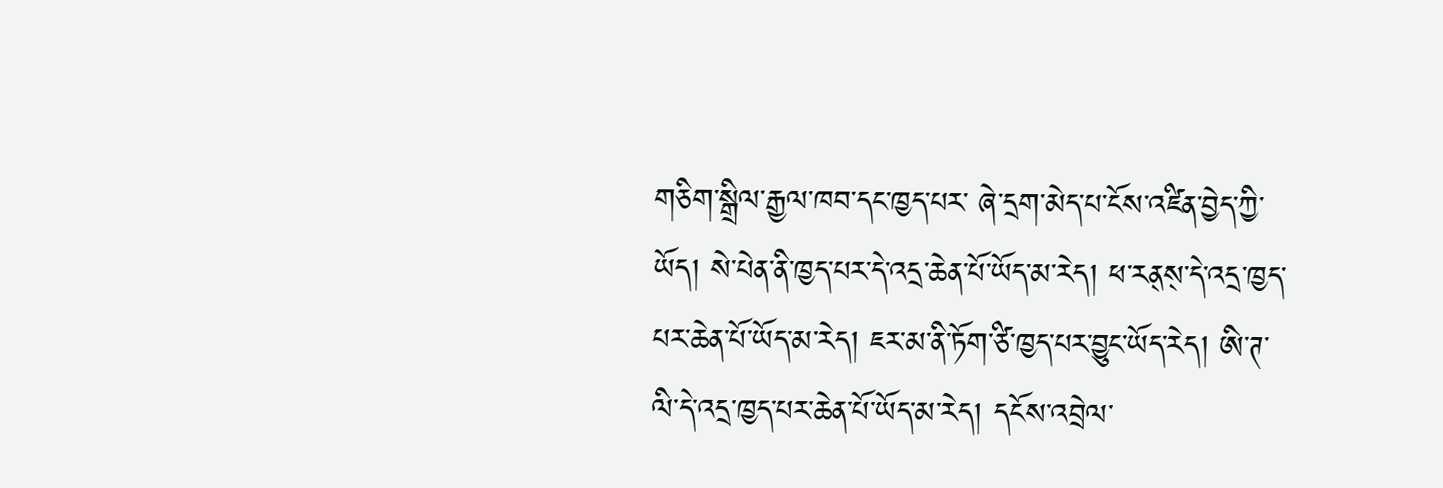གཅིག་སྒྲིལ་རྒྱལ་ཁབ་དང་ཁྱད་པར་ ཞེ་དྲག་མེད་པ་ངོས་འཛིན་བྱེད་ཀྱི་ཡོད། སེ་པེན་ནི་ཁྱད་པར་དེ་འདྲ་ཆེན་པོ་ཡོད་མ་རེད། ཕ་རན྄ས྄་དེ་འདྲ་ཁྱད་པར་ཆེན་པོ་ཡོད་མ་རེད། ཇར་མ་ནི་ཏོག་ཙི་ཁྱད་པར་བྱུང་ཡོད་རེད། ཨི་ཊ་ལི་དེ་འདྲ་ཁྱད་པར་ཆེན་པོ་ཡོད་མ་རེད། དངོས་འབྲེལ་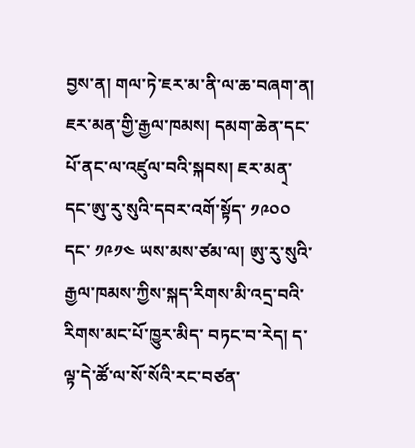བྱས་ན། གལ་ཏེ་ཇར་མ་ནི་ལ་ཆ་བཞག་ན། ཇར་མན་གྱི་རྒྱལ་ཁམས། དམག་ཆེན་དང་པོ་ནང་ལ་འཛུལ་བའི་སྐབས། ཇར་མན྄་དང་ཨུ་རུ་སུའི་དབར་འགོ་སྟོད་ ༡༩༠༠ དང་ ༡༩༡༤ ཡས་མས་ཙམ་ལ། ཨུ་རུ་སུའི་རྒྱལ་ཁམས་ཀྱིས་སྐད་རིགས་མི་འདྲ་བའི་རིགས་མང་པོ་ཁྱུར་མིད་ བཏང་བ་རེད། ད་ལྟ་དེ་ཚོ་ལ་སོ་སོའི་རང་བཙན་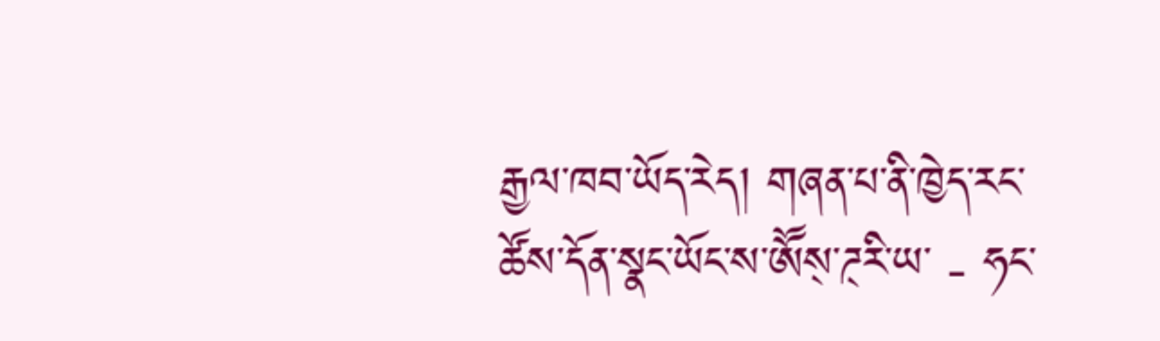རྒྱལ་ཁབ་ཡོད་རེད། གཞན་པ་ནི་ཁྱེད་རང་ཚོས་དོན་སྣང་ཡོང་ས་ཨཽས྄་ཌ྄རི་ཡ་ - ཧང་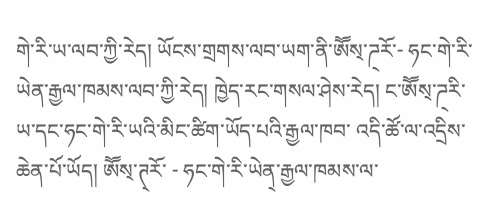གེ་རི་ཡ་ལབ་ཀྱི་རེད། ཡོངས་གྲགས་ལབ་ཡག་ནི་ཨཽས྄་ཌ྄རོ་- ཧང་གེ་རི་ཡེན་རྒྱལ་ཁམས་ལབ་ཀྱི་རེད། ཁྱེད་རང་གསལ་ཤེས་རེད། ང་ཨཽས྄་ཌ྄རི་ཡ་དང་ཧང་གེ་རི་ཡའི་མིང་ཚིག་ཡོད་པའི་རྒྱལ་ཁབ་ འདི་ཚོ་ལ་འདྲིས་ཆེན་པོ་ཡོད། ཨཽས྄་ཊ྄རོ་ - ཧང་གེ་རི་ཡེན྄་རྒྱལ་ཁམས་ལ་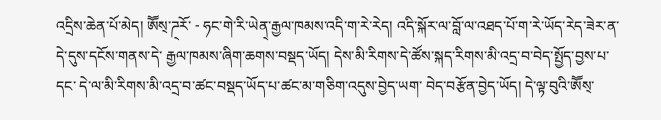འདྲིས་ཆེན་པོ་མེད། ཨཽས྄་ཌ྄རོ་ - ཧང་གེ་རི་ཡེན྄་རྒྱལ་ཁམས་འདི་ག་རེ་རེད། འདི་སྐོར་ལ་བློ་ལ་འཐད་པོ་ག་རེ་ཡོད་རེད་ཟེར་ན་དེ་དུས་དངོས་གནས་དེ་ རྒྱལ་ཁམས་ཞིག་ཆགས་བསྡད་ཡོད། དེས་མི་རིགས་དེ་ཚོས་སྐད་རིགས་མི་འདྲ་བ་བེད་སྤྱོད་བྱས་པ་དང་ དེ་ལ་མི་རིགས་མི་འདྲ་བ་ཚང་བསྡད་ཡོད་པ་ཚང་མ་གཅིག་འདུས་བྱེད་ཡག་ བེད་བརྩོན་བྱེད་ཡོད། དེ་ལྟ་བུའི་ཨཽས྄་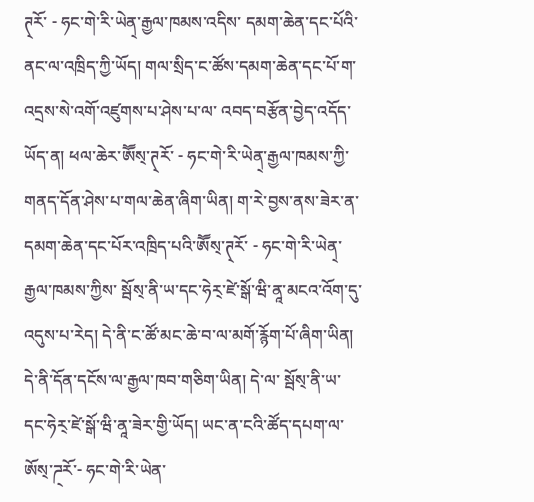ཊ྄རོ་ - ཧང་གེ་རི་ཡེན྄་རྒྱལ་ཁམས་འདིས་ དམག་ཆེན་དང་པོའི་ནང་ལ་འཁྲིད་ཀྱི་ཡོད། གལ་སྲིད་ང་ཚོས་དམག་ཆེན་དང་པོ་ག་འདྲས་སེ་འགོ་འཛུགས་པ་ཤེས་པ་ལ་ འབད་བརྩོན་བྱེད་འདོད་ཡོད་ན། ཕལ་ཆེར་ཨཽས྄་ཊ྄རོ་ - ཧང་གེ་རི་ཡེན྄་རྒྱལ་ཁམས་ཀྱི་ གནད་དོན་ཤེས་པ་གལ་ཆེན་ཞིག་ཡིན། ག་རེ་བྱས་ནས་ཟེར་ན་དམག་ཆེན་དང་པོར་འཁྲིད་པའི་ཨཽས྄་ཊ྄རོ་ - ཧང་གེ་རི་ཡེན྄་རྒྱལ་ཁམས་ཀྱིས་ སྦོས྄་ནི་ཡ་དང་ཧེར྄་ཛེ་སྒོ་ཝི་ནཱ་མངའ་འོག་དུ་འདུས་པ་རེད། དེ་ནི་ང་ཚོ་མང་ཆེ་བ་ལ་མགོ་རྙོག་པོ་ཞིག་ཡིན། དེ་ནི་དོན་དངོས་ལ་རྒྱལ་ཁབ་གཅིག་ཡིན། དེ་ལ་ སྦོས྄་ནི་ཡ་དང་ཧེར྄་ཛེ་སྒོ་ཝི་ནཱ་ཟེར་གྱི་ཡོད། ཡང་ན་ངའི་ཚོད་དཔག་ལ་ཨོས྄་ཌ྄རོ་- ཧང་གེ་རི་ཡེན་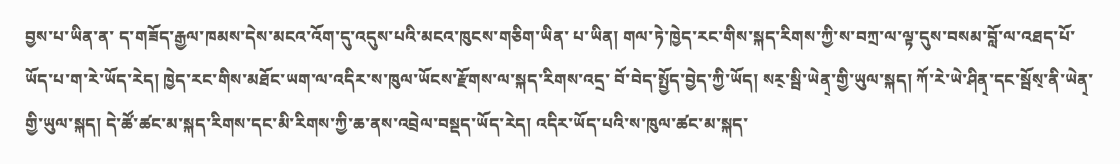བྱས་པ་ཡིན་ན་ ད་གཟོད་རྒྱལ་ཁམས་དེས་མངའ་འོག་དུ་འདུས་པའི་མངའ་ཁུངས་གཅིག་ཡིན་ པ་ཡིན། གལ་ཏེ་ཁྱེད་རང་གིས་སྐད་རིགས་ཀྱི་ས་བཀྲ་ལ་ལྟ་དུས་བསམ་བློ་ལ་འཐད་པོ་ ཡོད་པ་ག་རེ་ཡོད་རེད། ཁྱེད་རང་གིས་མཐོང་ཡག་ལ་འདིར་ས་ཁུལ་ཡོངས་རྫོགས་ལ་སྐད་རིགས་འདྲ་ བོ་བེད་སྤྱོད་བྱེད་ཀྱི་ཡོད། སར྄་སྦི་ཡེན྄་གྱི་ཡུལ་སྐད། ཀོ་རེ་ཡེ་ཤིན྄་དང་སྦོས྄་ནི་ཡེན྄་གྱི་ཡུལ་སྐད། དེ་ཚོ་ཚང་མ་སྐད་རིགས་དང་མི་རིགས་ཀྱི་ཆ་ནས་འབྲེལ་བསྡད་ཡོད་རེད། འདིར་ཡོད་པའི་ས་ཁུལ་ཚང་མ་སྐད་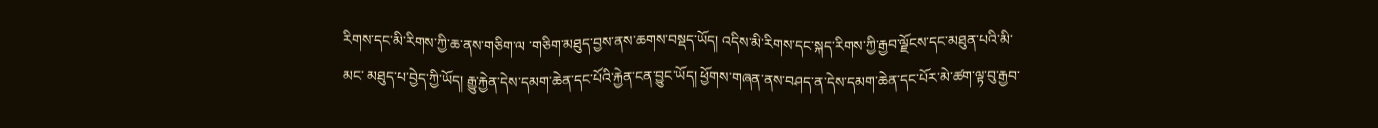རིགས་དང་མི་རིགས་ཀྱི་ཆ་ནས་གཅིག་ལ ་གཅིག་མཐུད་བྱས་ནས་ཆགས་བསྡད་ཡོད། འདིས་མི་རིགས་དང་སྐད་རིགས་ཀྱི་རྒྱབ་ལྗོངས་དང་མཐུན་པའི་མི་མང་ མཐུད་པ་བྱེད་ཀྱི་ཡོད། རྒྱུ་རྐྱེན་དེས་དམག་ཆེན་དང་པོའི་རྐྱེན་ངན་བྱུང་ཡོད། ཕྱོགས་གཞན་ནས་བཤད་ན་དེས་དམག་ཆེན་དང་པོར་མེ་ཚག་ལྟ་བུ་རྒྱབ་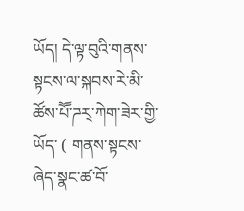ཡོད། དེ་ལྟ་བུའི་གནས་སྟངས་ལ་སྐབས་རེ་མི་ཚོས་པཽ་ཌར྄་ཀེག་ཟེར་གྱི་ཡོད་ ( གནས་སྟངས་ཞེད་སྣང་ཚ་བོ་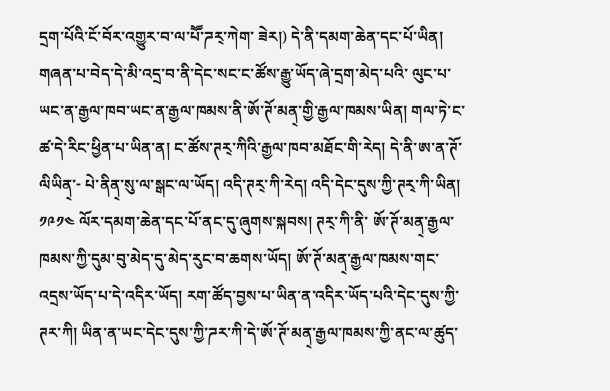དྲག་པོའི་ངོ་བོར་འགྱུར་བ་ལ་པཽ་ཌར྄་ཀེག་ ཟེར།) དེ་ནི་དམག་ཆེན་དང་པོ་ཡིན། གཞན་པ་བེད་དེ་མི་འདྲ་བ་ནི་དེང་སང་ང་ཚོས་རྒྱུ་ཡོད་ཞེ་དྲག་མེད་པའི་ ལུང་པ་ཡང་ན་རྒྱལ་ཁབ་ཡང་ན་རྒྱལ་ཁམས་ནི་ཨོ་ཊོ་མན྄་གྱི་རྒྱལ་ཁམས་ཡིན། གལ་ཏེ་ང་ཚ་དེ་རིང་ཕྱིན་པ་ཡིན་ན། ང་ཚོས་ཊར྄་ཀིའི་རྒྱལ་ཁབ་མཐོང་གི་རེད། དེ་ནི་ཨ་ན་ཊོ་ལིཡིན྄་- པེ་ནིན྄་སུ་ལ་སྒང་ལ་ཡོད། འདི་ཊར྄་ཀི་རེད། འདི་དེང་དུས་ཀྱི་ཊར྄་ཀི་ཡིན། ༡༩༡༤ ལོར་དམག་ཆེན་དང་པོ་ནང་དུ་ཞུགས་སྐབས། ཊར྄་ཀི་ནི་ ཨོ་ཊོ་མན྄་རྒྱལ་ཁམས་ཀྱི་དུམ་བུ་མེད་དུ་མེད་རུང་བ་ཆགས་ཡོད། ཨོ་ཊོ་མན྄་རྒྱལ་ཁམས་གང་འདྲས་ཡོད་པ་དེ་འདིར་ཡོད། རག་ཚོད་བྱས་པ་ཡིན་ན་འདིར་ཡོད་པའི་དེང་དུས་ཀྱི་ཊར་ཀི། ཡིན་ན་ཡང་དེང་དུས་ཀྱི་ཌར་ཀི་དེ་ཨོ་ཊོ་མན྄་རྒྱལ་ཁམས་ཀྱི་ནང་ལ་ཚུད་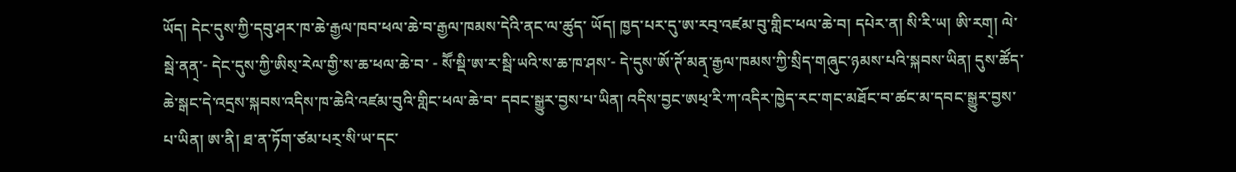ཡོད། དེང་དུས་ཀྱི་དབུ་ཤར་ཁ་ཆེ་རྒྱལ་ཁབ་ཕལ་ཆེ་བ་རྒྱལ་ཁམས་དེའི་ནང་ལ་ཚུད་ ཡོད། ཁྱད་པར་དུ་ཨ་རབ྄་འཛམ་བུ་གླིང་ཕལ་ཆེ་བ། དཔེར་ན། སི་རི་ཡ། ཨི་རག྄། ལེ་སྦེ་ནན྄་- དེང་དུས་ཀྱི་ཨིས྄་རེལ་གྱི་ས་ཆ་ཕལ་ཆེ་བ་ - སཽ་སྡི་ཨ་ར་སྦི་ཡའི་ས་ཆ་ཁ་ཤས་- དེ་དུས་ཨོ་ཊོ་མན྄་རྒྱལ་ཁམས་ཀྱི་སྲིད་གཞུང་ཉམས་པའི་སྐབས་ཡིན། དུས་ཚོད་ཆེ་སྒང་དེ་འདྲས་སྐབས་འདིས་ཁ་ཆེའི་འཛམ་བུའི་གླིང་ཕལ་ཆེ་བ་ དབང་སྒྱུར་བྱས་པ་ཡིན། འདིས་བྱང་ཨཕ྄་རི་ཀ་འདིར་ཁྱེད་རང་གང་མཐོང་བ་ཚང་མ་དབང་སྒྱུར་བྱས་ པ་ཡིན། ཨ་ནི། ཐ་ན་ཏོག་ཙམ་པར྄་སི་ཡ་དང་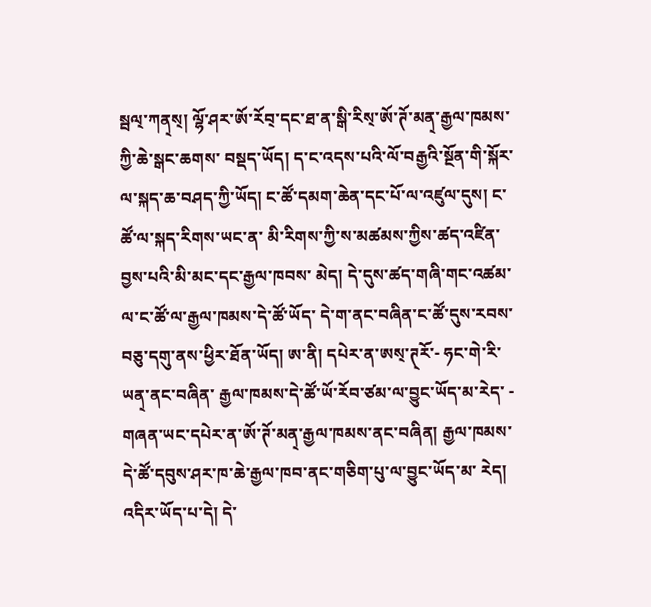སྦལ྄་ཀན྄ས྄། ལྷོ་ཤར་ཨོ་རོབ྄་དང་ཐ་ན་སྒི་རིས྄་ཨོ་ཊོ་མན྄་རྒྱལ་ཁམས་ཀྱི་ཆེ་སྒང་ཆགས་ བསྡད་ཡོད། ད་ང་འདས་པའི་ལོ་བརྒྱའི་སྔོན་གི་སྐོར་ལ་སྐད་ཆ་བཤད་ཀྱི་ཡོད། ང་ཚོ་དམག་ཆེན་དང་པོ་ལ་འཛུལ་དུས། ང་ཚོ་ལ་སྐད་རིགས་ཡང་ན་ མི་རིགས་ཀྱི་ས་མཚམས་ཀྱིས་ཚད་འཛིན་བྱས་པའི་མི་མང་དང་རྒྱལ་ཁབས་ མེད། དེ་དུས་ཚད་གཞི་གང་འཚམ་ལ་ང་ཚོ་ལ་རྒྱལ་ཁམས་དེ་ཚོ་ཡོད་ དེ་ག་ནང་བཞིན་ང་ཚོ་དུས་རབས་བཅུ་དགུ་ནས་ཕྱིར་ཐོན་ཡོད། ཨ་ནི། དཔེར་ན་ཨས྄་ཊ྄རོ་- ཧང་གེ་རི་ཡན྄་ནང་བཞིན་ རྒྱལ་ཁམས་དེ་ཚོ་ཡོ་རོབ་ཙམ་ལ་བྱུང་ཡོད་མ་རེད་ - གཞན་ཡང་དཔེར་ན་ཨོ་ཊོ་མན྄་རྒྱལ་ཁམས་ནང་བཞིན། རྒྱལ་ཁམས་དེ་ཚོ་དབུས་ཤར་ཁ་ཆེ་རྒྱལ་ཁབ་ནང་གཅིག་པུ་ལ་བྱུང་ཡོད་མ་ རེད། འདིར་ཡོད་པ་དེ། དེ་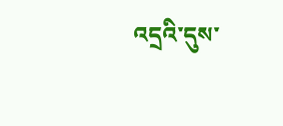འདྲའི་དུས་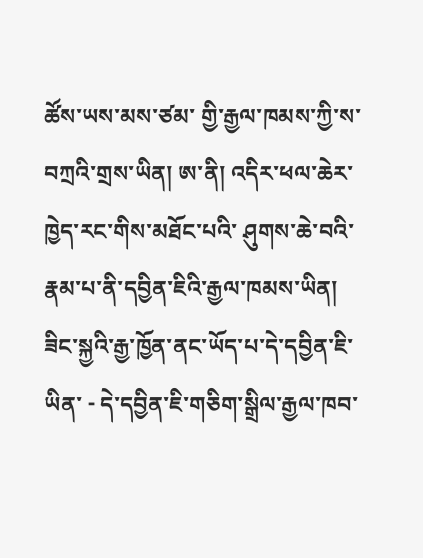ཚོས་ཡས་མས་ཙམ་ གྱི་རྒྱལ་ཁམས་ཀྱི་ས་བཀྲའི་གྲས་ཡིན། ཨ་ནི། འདིར་ཕལ་ཆེར་ཁྱེད་རང་གིས་མཐོང་པའི་ ཤུགས་ཆེ་བའི་རྣམ་པ་ནི་དབྱིན་ཇིའི་རྒྱལ་ཁམས་ཡིན། ཟིང་སྐྱའི་རྒྱ་ཁྱོན་ནང་ཡོད་པ་དེ་དབྱིན་ཇི་ཡིན་ - དེ་དབྱིན་ཇི་གཅིག་སྒྲིལ་རྒྱལ་ཁབ་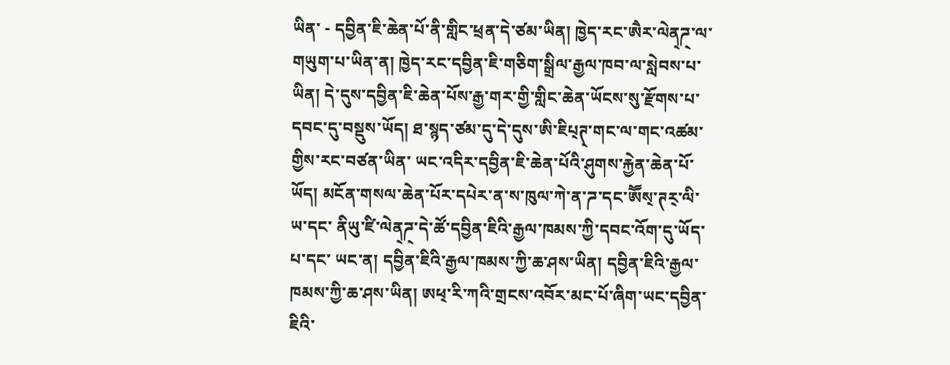ཡིན་ - དབྱིན་ཇི་ཆེན་པོ་ནི་གླིང་ཕྲན་དེ་ཙམ་ཡིན། ཁྱེད་རང་ཨཻར་ལེན྄ཌ྄་ལ་གཡུག་པ་ཡིན་ན། ཁྱེད་རང་དབྱིན་ཇི་གཅིག་སྒྲིལ་རྒྱལ་ཁབ་ལ་སླེབས་པ་ཡིན། དེ་དུས་དབྱིན་ཇི་ཆེན་པོས་རྒྱ་གར་གྱི་གླིང་ཆེན་ཡོངས་སུ་རྫོགས་པ་ དབང་དུ་བསྡུས་ཡོད། ཐ་སྙད་ཙམ་དུ་དེ་དུས་ཨི་ཇིཔ྄ཊ྄་གང་ལ་གང་འཚམ་གྱིས་རང་བཙན་ཡིན་ ཡང་འདིར་དབྱིན་ཇི་ཆེན་པོའི་ཤུགས་རྐྱེན་ཆེན་པོ་ཡོད། མངོན་གསལ་ཆེན་པོར་དཔེར་ན་ས་ཁུལ་ཀེ་ན་ཌ་དང་ཨཽས྄་ཊར྄་ལི་ཡ་དང་ ནིཡུ་ཛི་ལེན྄ཌ྄་དེ་ཚོ་དབྱིན་ཇིའི་རྒྱལ་ཁམས་ཀྱི་དབང་འོག་དུ་ཡོད་པ་དང་ ཡང་ན། དབྱིན་ཇིའི་རྒྱལ་ཁམས་ཀྱི་ཆ་ཤས་ཡིན། དབྱིན་ཇིའི་རྒྱལ་ཁམས་ཀྱི་ཆ་ཤས་ཡིན། ཨཕ྄་རི་ཀའི་གྲངས་འབོར་མང་པོ་ཞིག་ཡང་དབྱིན་ཇིའི་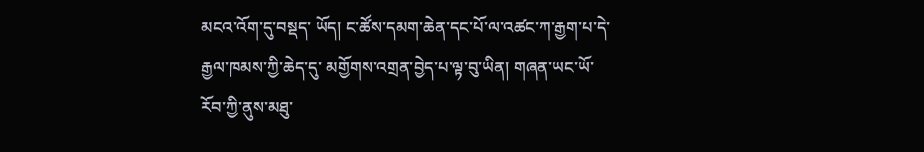མངའ་འོག་དུ་བསྡད་ ཡོད། ང་ཚོས་དམག་ཆེན་དང་པོ་ལ་འཚང་ཀ་རྒྱག་པ་དེ་རྒྱལ་ཁམས་ཀྱི་ཆེད་དུ་ མགྱོགས་འགྲན་བྱེད་པ་ལྟ་བུ་ཡིན། གཞན་ཡང་ཡོ་རོབ་ཀྱི་ནུས་མཐུ་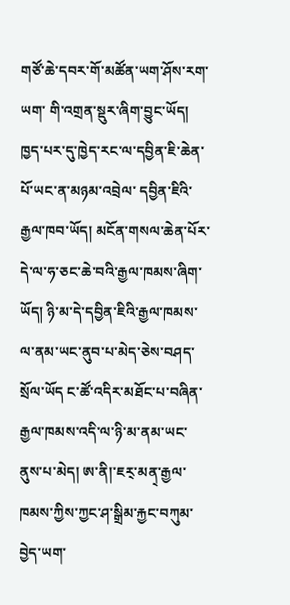གཙོ་ཆེ་དབར་གོ་མཚོན་ཡག་ཤོས་རག་ཡག་ གི་འགྲན་སྡུར་ཞིག་བྱུང་ཡོད། ཁྱད་པར་དུ་ཁྱེད་རང་ལ་དབྱིན་ཇི་ཆེན་པོ་ཡང་ན་མཉམ་འབྲེལ་ དབྱིན་ཇིའི་རྒྱལ་ཁབ་ཡོད། མངོན་གསལ་ཆེན་པོར་དེ་ལ་ཧ་ཅང་ཆེ་བའི་རྒྱལ་ཁམས་ཞིག་ཡོད། ཉི་མ་དེ་དབྱིན་ཇིའི་རྒྱལ་ཁམས་ལ་ནམ་ཡང་ནུབ་པ་མེད་ཅེས་བཤད་སྲོལ་ཡོད ང་ཚོ་འདིར་མཐོང་པ་བཞིན་རྒྱལ་ཁམས་འདི་ལ་ཉི་མ་ནམ་ཡང་ནུས་པ་མེད། ཨ་ནི།་ཇར྄་མན྄་རྒྱལ་ཁམས་ཀྱིས་ཀྱང་ཤ་སྒྲིམ་རྐྱང་བཀུམ་བྱེད་ཡག་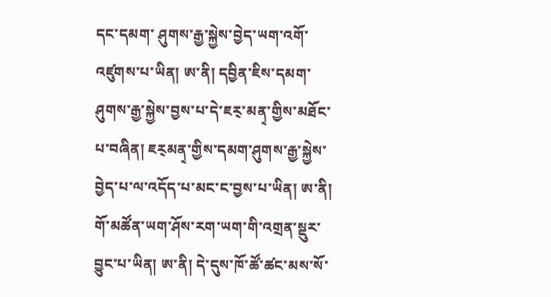དང་དམག་ ཤུགས་རྒྱ་སྐྱེས་བྱེད་ཡག་འགོ་འཛུགས་པ་ཡིན། ཨ་ནི། དབྱིན་ཇིས་དམག་ཤུགས་རྒྱ་སྐྱེས་བྱས་པ་དེ་ཇར྄་མན྄་གྱིས་མཐོང་པ་བཞིན། ཇར྄མན྄་གྱིས་དམག་ཤུགས་རྒྱ་སྐྱེས་བྱེད་པ་ལ་འདོད་པ་མང་ང་བྱས་པ་ཡིན། ཨ་ནི། གོ་མཚོན་ཡག་ཤོས་རག་ཡག་གི་འགྲན་སྡུར་བྱུང་པ་ཡིན། ཨ་ནི། དེ་དུས་ཁོ་ཚོ་ཚང་མས་སོ་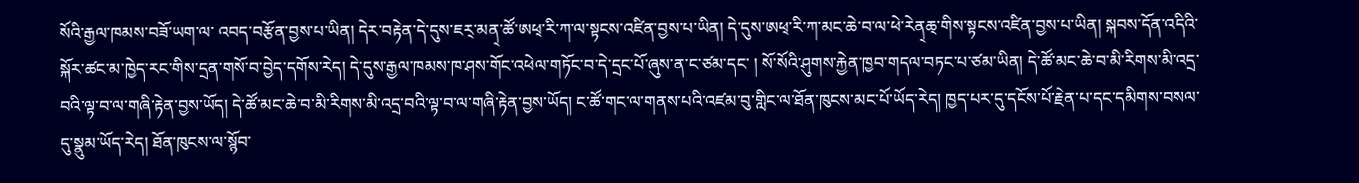སོའི་རྒྱལ་ཁམས་བཟོ་ཡག་ལ་ འབད་བརྩོན་བྱས་པ་ཡིན། དེར་བརྟེན་དེ་དུས་ཇར྄་མན྄་ཚོ་ཨཕ྄་རི་ཀ་ལ་སྟངས་འཛིན་བྱས་པ་ཡིན། དེ་དུས་ཨཕ྄་རི་ཀ་མང་ཆེ་བ་ལ་ཕེ་རེན྄ཆ྄་གིས་སྟངས་འཛིན་བྱས་པ་ཡིན། སྐབས་དོན་འདིའི་སྐོར་ཚང་མ་ཁྱེད་རང་གིས་དྲན་གསོ་བ་བྱེད་དགོས་རེད། དེ་དུས་རྒྱལ་ཁམས་ཁ་ཤས་གོང་འཕེལ་གཏོང་བ་དེ་དྲང་པོ་ཞུས་ན་ང་ཙམ་དང་ ། སོ་སོའི་ཤུགས་རྐྱེན་ཁྱབ་གདལ་བཏང་པ་ཙམ་ཡིན། དེ་ཚོ་མང་ཆེ་བ་མི་རིགས་མི་འདྲ་བའི་ལྟ་བ་ལ་གཞི་རྟེན་བྱས་ཡོད། དེ་ཚོ་མང་ཆེ་བ་མི་རིགས་མི་འདྲ་བའི་ལྟ་བ་ལ་གཞི་རྟེན་བྱས་ཡོད། ང་ཚོ་གང་ལ་གནས་པའི་འཛམ་བུ་གླིང་ལ་ཐོན་ཁུངས་མང་པོ་ཡོད་རེད། ཁྱད་པར་དུ་དངོས་པོ་རྗེན་པ་དང་དམིགས་བསལ་དུ་སྣུམ་ཡོད་རེད། ཐོན་ཁུངས་ལ་སྙོབ་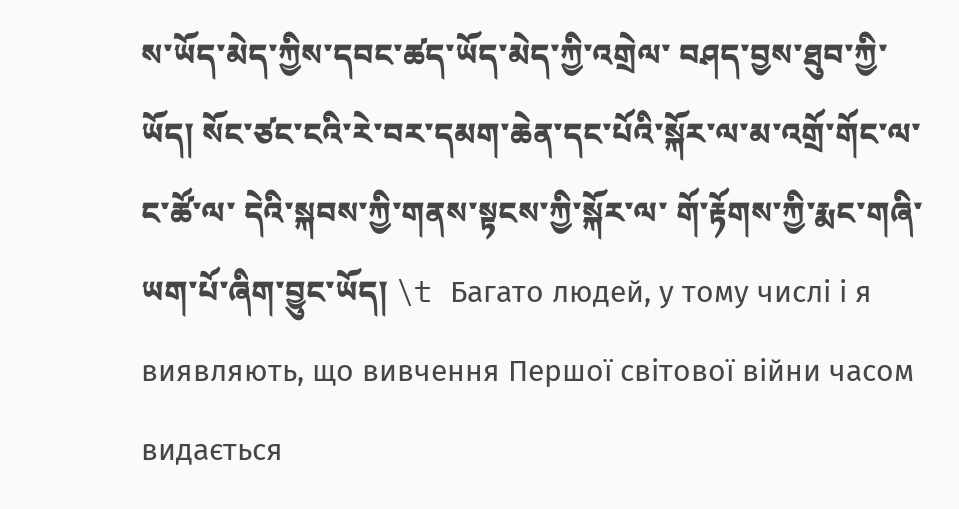ས་ཡོད་མེད་ཀྱིས་དབང་ཚད་ཡོད་མེད་ཀྱི་འགྲེལ་ བཤད་བྱས་ཐུབ་ཀྱི་ཡོད། སོང་ཙང་ངའི་རེ་བར་དམག་ཆེན་དང་པོའི་སྐོར་ལ་མ་འགྲོ་གོང་ལ་ང་ཚོ་ལ་ དེའི་སྐབས་ཀྱི་གནས་སྟངས་ཀྱི་སྐོར་ལ་ གོ་རྟོགས་ཀྱི་རྨང་གཞི་ཡག་པོ་ཞིག་བྱུང་ཡོད། \t Багато людей, у тому числі і я виявляють, що вивчення Першої світової війни часом видається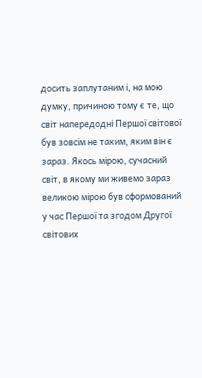досить заплутаним і, на мою думку, причиною тому є те, що світ напередодні Першої світової був зовсім не таким, яким він є зараз. Якось мірою, сучасний світ, в якому ми живемо зараз великою мірою був сформований у час Першої та згодом Другої світових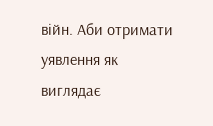війн. Аби отримати уявлення як виглядає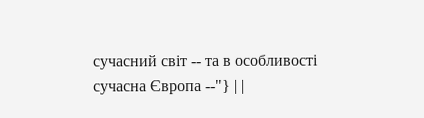сучасний світ -- та в особливості сучасна Європа --"} | |